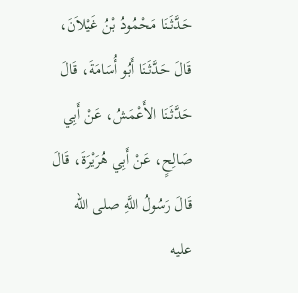حَدَّثَنَا مَحْمُودُ بْنُ غَيْلاَنَ، قَالَ حَدَّثَنَا أَبُو أُسَامَةَ، قَالَ حَدَّثَنَا الأَعْمَشُ، عَنْ أَبِي صَالِحٍ، عَنْ أَبِي هُرَيْرَةَ، قَالَ قَالَ رَسُولُ اللَّهِ صلى الله عليه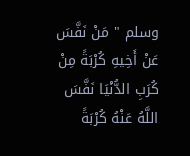وسلم " مَنْ نَفَّسَ عَنْ أَخِيهِ كُرْبَةً مِنْ كُرَبِ الدُّنْيَا نَفَّسَ اللَّهُ عَنْهُ كُرْبَةً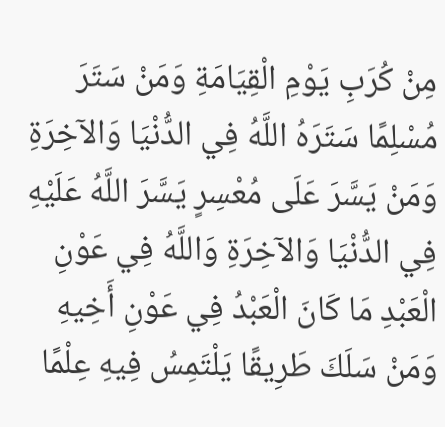مِنْ كُرَبِ يَوْمِ الْقِيَامَةِ وَمَنْ سَتَرَ مُسْلِمًا سَتَرَهُ اللَّهُ فِي الدُّنْيَا وَالآخِرَةِ وَمَنْ يَسَّرَ عَلَى مُعْسِرٍ يَسَّرَ اللَّهُ عَلَيْهِ فِي الدُّنْيَا وَالآخِرَةِ وَاللَّهُ فِي عَوْنِ الْعَبْدِ مَا كَانَ الْعَبْدُ فِي عَوْنِ أَخِيهِ وَمَنْ سَلَكَ طَرِيقًا يَلْتَمِسُ فِيهِ عِلْمًا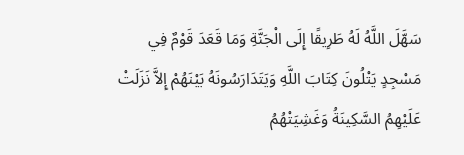سَهَّلَ اللَّهُ لَهُ طَرِيقًا إِلَى الْجَنَّةِ وَمَا قَعَدَ قَوْمٌ فِي مَسْجِدٍ يَتْلُونَ كِتَابَ اللَّهِ وَيَتَدَارَسُونَهُ بَيْنَهُمْ إِلاَّ نَزَلَتْ عَلَيْهِمُ السَّكِينَةُ وَغَشِيَتْهُمُ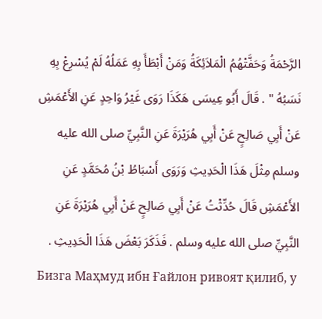الرَّحْمَةُ وَحَفَّتْهُمُ الْمَلاَئِكَةُ وَمَنْ أَبْطَأَ بِهِ عَمَلُهُ لَمْ يُسْرِعْ بِهِ نَسَبُهُ " . قَالَ أَبُو عِيسَى هَكَذَا رَوَى غَيْرُ وَاحِدٍ عَنِ الأَعْمَشِ عَنْ أَبِي صَالِحٍ عَنْ أَبِي هُرَيْرَةَ عَنِ النَّبِيِّ صلى الله عليه وسلم مِثْلَ هَذَا الْحَدِيثِ وَرَوَى أَسْبَاطُ بْنُ مُحَمَّدٍ عَنِ الأَعْمَشِ قَالَ حُدِّثْتُ عَنْ أَبِي صَالِحٍ عَنْ أَبِي هُرَيْرَةَ عَنِ النَّبِيِّ صلى الله عليه وسلم . فَذَكَرَ بَعْضَ هَذَا الْحَدِيثِ .
Бизга Маҳмуд ибн Ғайлон ривоят қилиб, у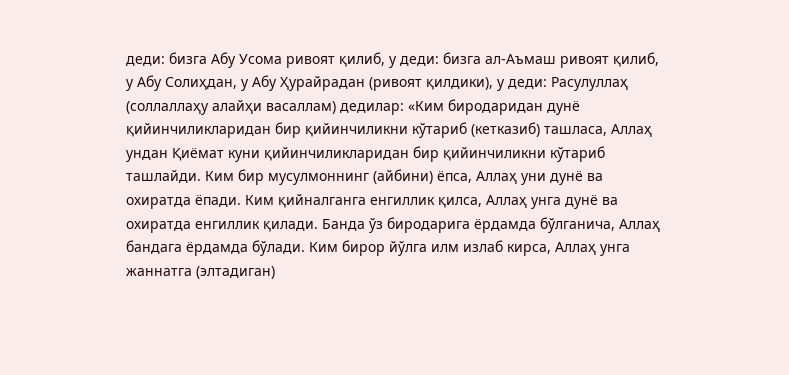деди: бизга Абу Усома ривоят қилиб, у деди: бизга ал-Аъмаш ривоят қилиб, у Абу Солиҳдан, у Абу Ҳурайрадан (ривоят қилдики), у деди: Расулуллаҳ (соллаллаҳу алайҳи васаллам) дедилар: «Ким биродаридан дунё қийинчиликларидан бир қийинчиликни кўтариб (кетказиб) ташласа, Аллаҳ ундан Қиёмат куни қийинчиликларидан бир қийинчиликни кўтариб ташлайди. Ким бир мусулмоннинг (айбини) ёпса, Аллаҳ уни дунё ва охиратда ёпади. Ким қийналганга енгиллик қилса, Аллаҳ унга дунё ва охиратда енгиллик қилади. Банда ўз биродарига ёрдамда бўлганича, Аллаҳ бандага ёрдамда бўлади. Ким бирор йўлга илм излаб кирса, Аллаҳ унга жаннатга (элтадиган)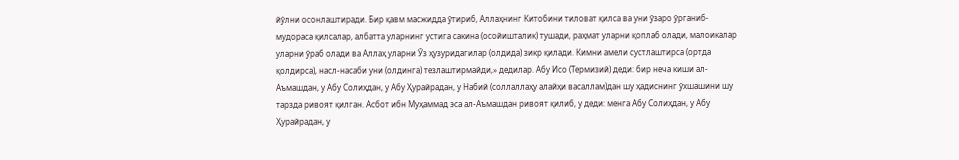йўлни осонлаштиради. Бир қавм масжидда ўтириб, Аллаҳнинг Китобини тиловат қилса ва уни ўзаро ўрганиб-мудораса қилсалар, албатта уларнинг устига сакина (осойишталик) тушади, раҳмат уларни қоплаб олади, малоикалар уларни ўраб олади ва Аллаҳ уларни Ўз ҳузуридагилар (олдида) зикр қилади. Кимни амели сустлаштирса (ортда қолдирса), насл-насаби уни (олдинга) тезлаштирмайди,» дедилар. Абу Исо (Термизий) деди: бир неча киши ал-Аъмашдан, у Абу Солиҳдан, у Абу Ҳурайрадан, у Набий (соллаллаҳу алайҳи васаллам)дан шу ҳадиснинг ўхшашини шу тарзда ривоят қилган. Асбот ибн Муҳаммад эса ал-Аъмашдан ривоят қилиб, у деди: менга Абу Солиҳдан, у Абу Ҳурайрадан, у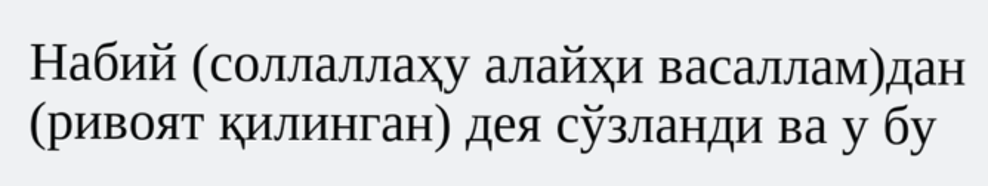Набий (соллаллаҳу алайҳи васаллам)дан (ривоят қилинган) дея сўзланди ва у бу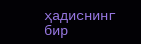ҳадиснинг бир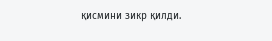қисмини зикр қилди.